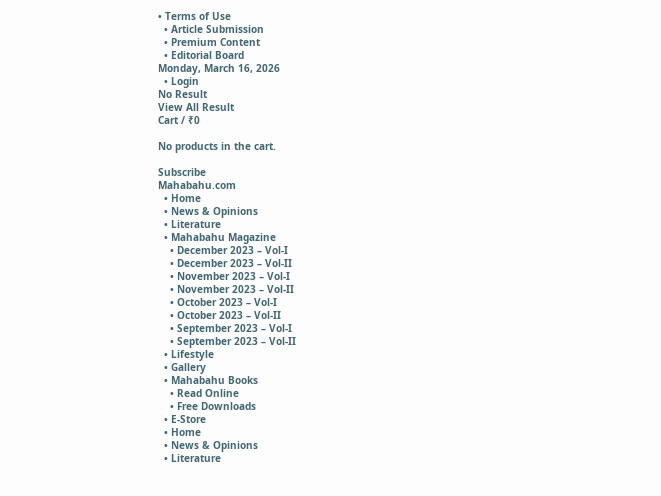• Terms of Use
  • Article Submission
  • Premium Content
  • Editorial Board
Monday, March 16, 2026
  • Login
No Result
View All Result
Cart / ₹0

No products in the cart.

Subscribe
Mahabahu.com
  • Home
  • News & Opinions
  • Literature
  • Mahabahu Magazine
    • December 2023 – Vol-I
    • December 2023 – Vol-II
    • November 2023 – Vol-I
    • November 2023 – Vol-II
    • October 2023 – Vol-I
    • October 2023 – Vol-II
    • September 2023 – Vol-I
    • September 2023 – Vol-II
  • Lifestyle
  • Gallery
  • Mahabahu Books
    • Read Online
    • Free Downloads
  • E-Store
  • Home
  • News & Opinions
  • Literature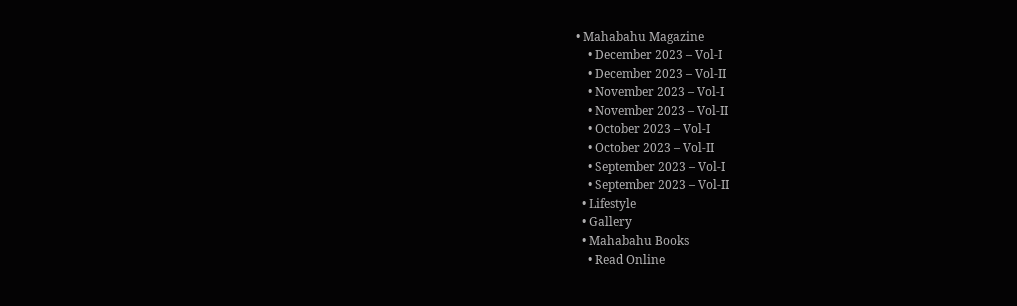• Mahabahu Magazine
    • December 2023 – Vol-I
    • December 2023 – Vol-II
    • November 2023 – Vol-I
    • November 2023 – Vol-II
    • October 2023 – Vol-I
    • October 2023 – Vol-II
    • September 2023 – Vol-I
    • September 2023 – Vol-II
  • Lifestyle
  • Gallery
  • Mahabahu Books
    • Read Online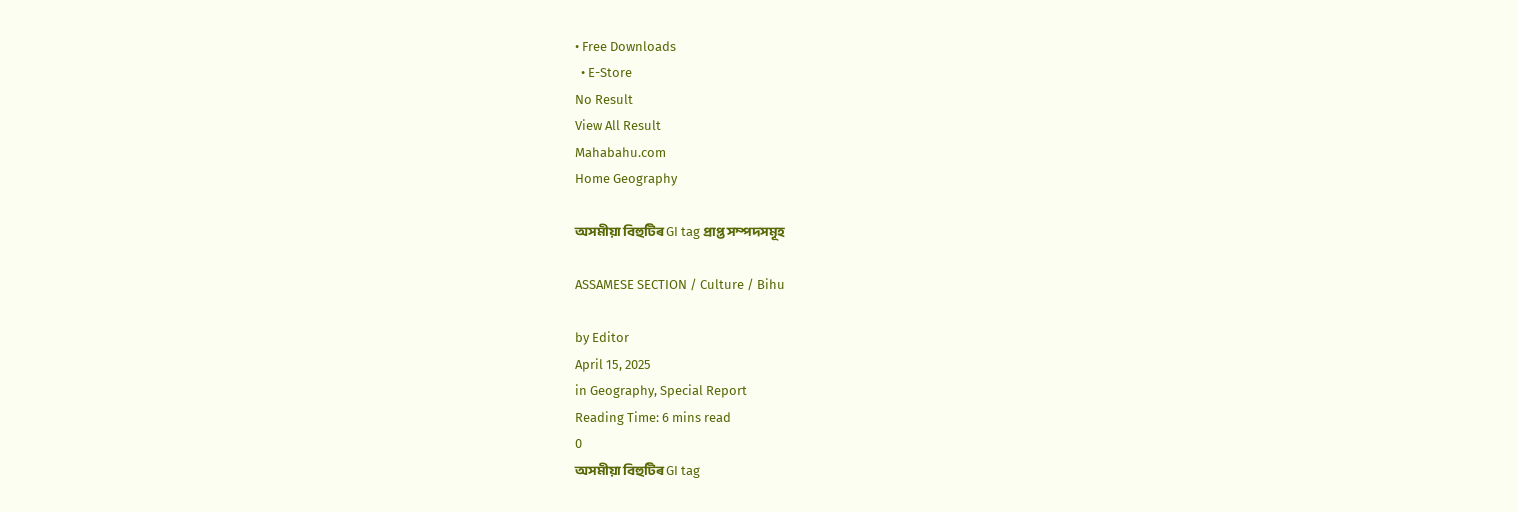• Free Downloads
  • E-Store
No Result
View All Result
Mahabahu.com
Home Geography

অসমীয়া বিহুটিৰ GI tag প্ৰাপ্ত সম্পদসমূহ

ASSAMESE SECTION / Culture / Bihu

by Editor
April 15, 2025
in Geography, Special Report
Reading Time: 6 mins read
0
অসমীয়া বিহুটিৰ GI tag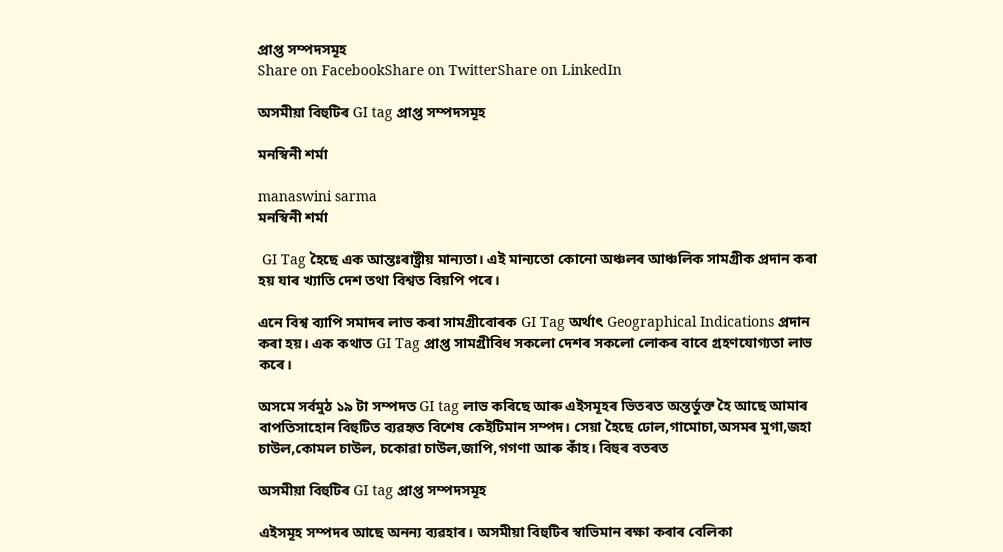প্ৰাপ্ত সম্পদসমূহ
Share on FacebookShare on TwitterShare on LinkedIn

অসমীয়া বিহুটিৰ GI tag প্ৰাপ্ত সম্পদসমূহ

মনস্বিনী শৰ্মা

manaswini sarma
মনস্বিনী শৰ্মা

 GI Tag হৈছে এক আন্তঃৰাষ্ট্ৰীয় মান্যতা। এই মান্যতো কোনো অঞ্চলৰ আঞ্চলিক সামগ্ৰীক প্ৰদান কৰা হয় যাৰ খ্যাতি দেশ তথা বিশ্বত বিয়পি পৰে।

এনে বিশ্ব ব্যাপি সমাদৰ লাভ কৰা সামগ্ৰীবোৰক GI Tag অৰ্থাৎ Geographical Indications প্ৰদান কৰা হয়। এক কথাত GI Tag প্ৰাপ্ত সামগ্ৰীবিধ সকলো দেশৰ সকলো লোকৰ বাবে গ্ৰহণযোগ্যতা লাভ কৰে।

অসমে সৰ্বমুঠ ১৯ টা সম্পদত GI tag লাভ কৰিছে আৰু এইসমূহৰ ভিতৰত অন্তৰ্ভুক্ত হৈ আছে আমাৰ বাপতিসাহোন বিহুটিত ব্যৱহৃত বিশেষ কেইটিমান সম্পদ। সেয়া হৈছে ঢোল,গামোচা,অসমৰ মুগা,জহা চাউল,কোমল চাউল, চকোৱা চাউল,জাপি,গগণা আৰু কাঁহ। বিহুৰ বতৰত

অসমীয়া বিহুটিৰ GI tag প্ৰাপ্ত সম্পদসমূহ

এইসমূহ সম্পদৰ আছে অনন্য ব্যৱহাৰ। অসমীয়া বিহুটিৰ স্বাভিমান ৰক্ষা কৰাৰ বেলিকা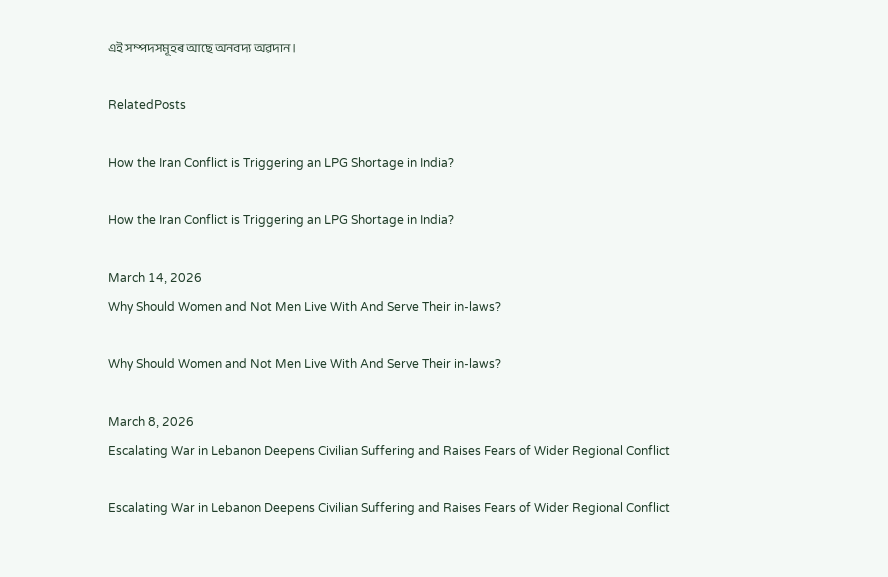এই সম্পদসমূহৰ আছে অনবদ্য অৱদান।

RelatedPosts

How the Iran Conflict is Triggering an LPG Shortage in India?

How the Iran Conflict is Triggering an LPG Shortage in India?

March 14, 2026
Why Should Women and Not Men Live With And Serve Their in-laws?

Why Should Women and Not Men Live With And Serve Their in-laws?

March 8, 2026
Escalating War in Lebanon Deepens Civilian Suffering and Raises Fears of Wider Regional Conflict

Escalating War in Lebanon Deepens Civilian Suffering and Raises Fears of Wider Regional Conflict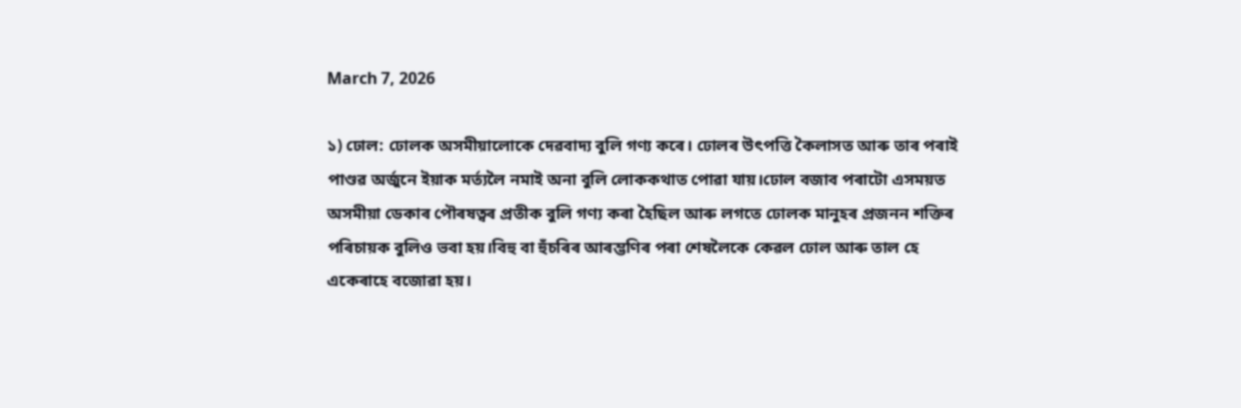March 7, 2026

১) ঢোল: ঢোলক অসমীয়ালোকে দেৱবাদ্য বুলি গণ্য কৰে। ঢোলৰ উৎপত্তি কৈলাসত আৰু তাৰ পৰাই পাণ্ডৱ অৰ্জুনে ইয়াক মৰ্ত্যলৈ নমাই অনা বুলি লোককথাত পোৱা যায়।ঢোল বজাব পৰাটো এসময়ত অসমীয়া ডেকাৰ পৌৰষত্বৰ প্ৰতীক বুলি গণ্য কৰা হৈছিল আৰু লগতে ঢোলক মানুহৰ প্ৰজনন শক্তিৰ পৰিচায়ক বুলিও ভবা হয়।বিহু বা হুঁচৰিৰ আৰম্ভণিৰ পৰা শেষলৈকে কেৱল ঢোল আৰু তাল হে একেৰাহে বজোৱা হয়।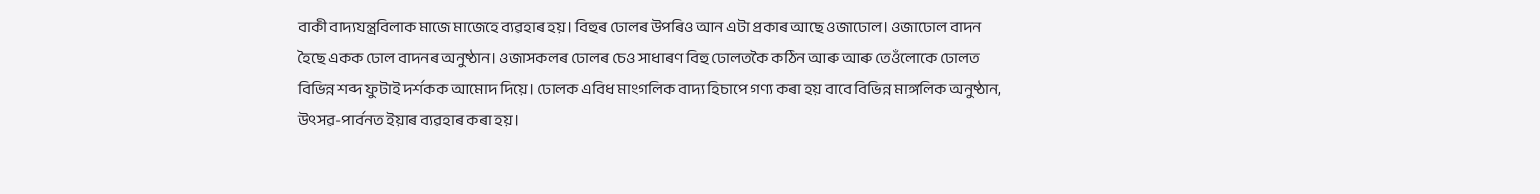বাকী বাদ্যযন্ত্ৰবিলাক মাজে মাজেহে ব্যৱহাৰ হয়। বিহুৰ ঢোলৰ উপৰিও আন এটা প্ৰকাৰ আছে ওজাঢোল। ওজাঢোল বাদন হৈছে একক ঢোল বাদনৰ অনুষ্ঠান। ওজাসকলৰ ঢোলৰ চেও সাধাৰণ বিহু ঢোলতকৈ কঠিন আৰু আৰু তেওঁলোকে ঢোলত বিভিন্ন শব্দ ফুটাই দৰ্শকক আমোদ দিয়ে। ঢোলক এবিধ মাংগলিক বাদ্য হিচাপে গণ্য কৰা হয় বাবে বিভিন্ন মাঙ্গলিক অনুষ্ঠান, উৎসৱ-পাৰ্বনত ইয়াৰ ব্যৱহাৰ কৰা হয়।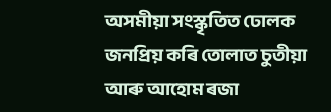অসমীয়া সংস্কৃতিত ঢোলক জনপ্ৰিয় কৰি তোলাত চুতীয়া আৰু আহোম ৰজা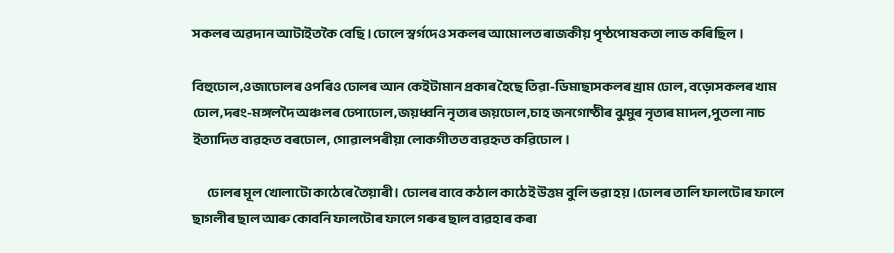সকলৰ অৱদান আটাইতকৈ বেছি।ঢোলে স্বৰ্গদেও সকলৰ আমোলত ৰাজকীয় পৃষ্ঠপোষকতা লাভ কৰিছিল।

বিহুঢোল,ওজাঢোলৰ ওপৰিও ঢোলৰ আন কেইটামান প্ৰকাৰ হৈছে তিৱা-ডিমাছাসকলৰ খ্ৰাম ঢোল, বড়োসকলৰ খাম ঢোল,দৰং-মঙ্গলদৈ অঞ্চলৰ ঢেপাঢোল,জয়ধ্বনি নৃত্যৰ জয়ঢোল,চাহ জনগোষ্ঠীৰ ঝুমুৰ নৃত্যৰ মাদল,পুতলা নাচ ইত্যাদিত ব্যৱহৃত বৰঢোল, গোৱালপৰীয়া লোকগীতত ব্যৱহৃত কৱিঢোল।

       ঢোলৰ মূল খোলাটো কাঠেৰে তৈয়াৰী । ঢোলৰ বাবে কঠাল কাঠেই উত্তম বুলি ভৱা হয়।ঢোলৰ তালি ফালটোৰ ফালে ছাগলীৰ ছাল আৰু কোবনি ফালটোৰ ফালে গৰুৰ ছাল ব্যৱহাৰ কৰা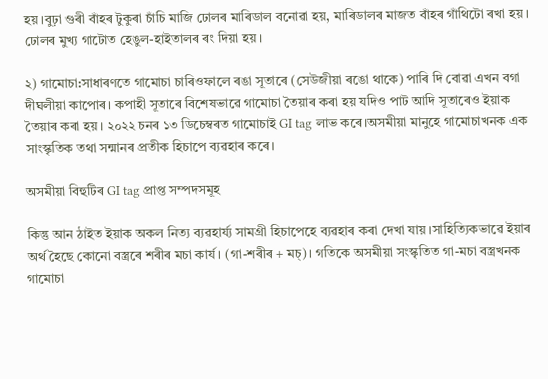হয়।বুঢ়া গুৰী বাঁহৰ টুকুৰা চাঁচি মাজি ঢোলৰ মাৰিডাল বনোৱা হয়, মাৰিডালৰ মাজত বাঁহৰ গাঁথিটো ৰখা হয়। ঢোলৰ মুখ্য গাটোত হেঙুল-হাইতালৰ ৰং দিয়া হয়।

২) গামোচা:সাধাৰণতে গামোচা চাৰিওফালে ৰঙা সূতাৰে (সেউজীয়া ৰঙো থাকে) পাৰি দি বোৱা এখন বগা দীঘলীয়া কাপোৰ। কপাহী সূতাৰে বিশেষভাৱে গামোচা তৈয়াৰ কৰা হয় যদিও পাট আদি সূতাৰেও ইয়াক তৈয়াৰ কৰা হয়। ২০২২ চনৰ ১৩ ডিচেম্বৰত গামোচাই GI tag লাভ কৰে।অসমীয়া মানুহে গামোচাখনক এক সাংস্কৃতিক তথা সন্মানৰ প্ৰতীক হিচাপে ব্যৱহাৰ কৰে।

অসমীয়া বিহুটিৰ GI tag প্ৰাপ্ত সম্পদসমূহ

কিন্তু আন ঠাইত ইয়াক অকল নিত্য ব্যৱহাৰ্য্য সামগ্ৰী হিচাপেহে ব্যৱহাৰ কৰা দেখা যায়।সাহিত্যিকভাৱে ইয়াৰ অৰ্থ হৈছে কোনো বস্ত্ৰৰে শৰীৰ মচা কাৰ্য। (গা-শৰীৰ + মচ্)। গতিকে অসমীয়া সংস্কৃতিত গা-মচা বস্ত্ৰখনক গামোচা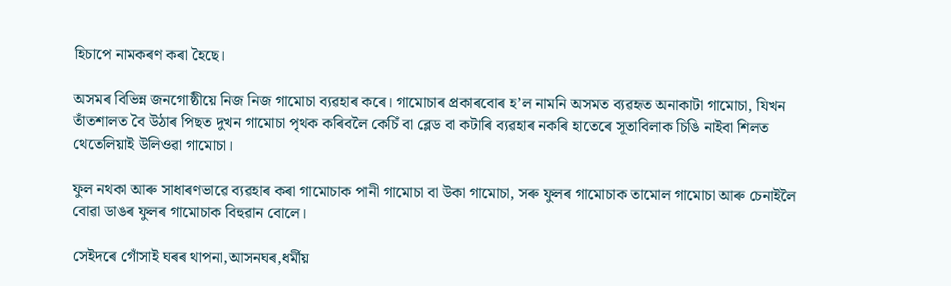হিচাপে নামকৰণ কৰা হৈছে।

অসমৰ বিভিন্ন জনগোষ্ঠীয়ে নিজ নিজ গামোচা ব্যৱহাৰ কৰে। গামোচাৰ প্ৰকাৰবোৰ হ’ল‌ নামনি অসমত ব্যৱহৃত অনাকাটা গামোচা, যিখন তাঁতশালত বৈ উঠাৰ পিছত দুখন গামোচা পৃথক কৰিবলৈ কেচিঁ বা ব্লেড বা কটাৰি ব্যৱহাৰ নকৰি হাতেৰে সূতাবিলাক চিঙি নাইবা শিলত থেতেলিয়াই উলিওৱা গামোচা।

ফুল নথকা আৰু সাধাৰণভাৱে ব্যৱহাৰ কৰা গামোচাক পানী গামোচা বা উকা গামোচা, সৰু ফুলৰ গামোচাক তামোল গামোচা আৰু চেনাইলৈ বোৱা ডাঙৰ ফুলৰ গামোচাক বিহুৱান বোলে।

সেইদৰে গোঁসাই ঘৰৰ থাপনা,আসনঘৰ,ধৰ্মীয়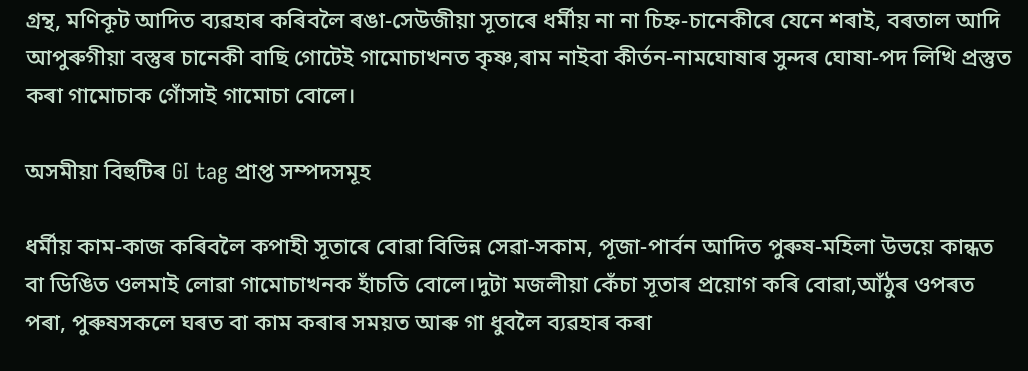গ্ৰন্থ, মণিকূট আদিত ব্যৱহাৰ কৰিবলৈ ৰঙা-সেউজীয়া সূতাৰে ধৰ্মীয় না না চিহ্ন-চানেকীৰে যেনে শৰাই, বৰতাল আদি আপুৰুগীয়া বস্তুৰ চানেকী বাছি গোটেই গামোচাখনত কৃষ্ণ,ৰাম নাইবা কীৰ্তন-নামঘোষাৰ সুন্দৰ ঘোষা-পদ লিখি প্ৰস্তুত কৰা গামোচাক গোঁসাই গামোচা বোলে।

অসমীয়া বিহুটিৰ GI tag প্ৰাপ্ত সম্পদসমূহ

ধৰ্মীয় কাম-কাজ কৰিবলৈ কপাহী সূতাৰে বোৱা বিভিন্ন সেৱা-সকাম, পূজা-পাৰ্বন আদিত পুৰুষ-মহিলা উভয়ে কান্ধত বা ডিঙিত ওলমাই লোৱা গামোচাখনক হাঁচতি বোলে।দুটা মজলীয়া কেঁচা সূতাৰ প্ৰয়োগ কৰি বোৱা,আঁঠুৰ ওপৰত পৰা, পুৰুষসকলে ঘৰত বা কাম কৰাৰ সময়ত আৰু গা ধুবলৈ ব্যৱহাৰ কৰা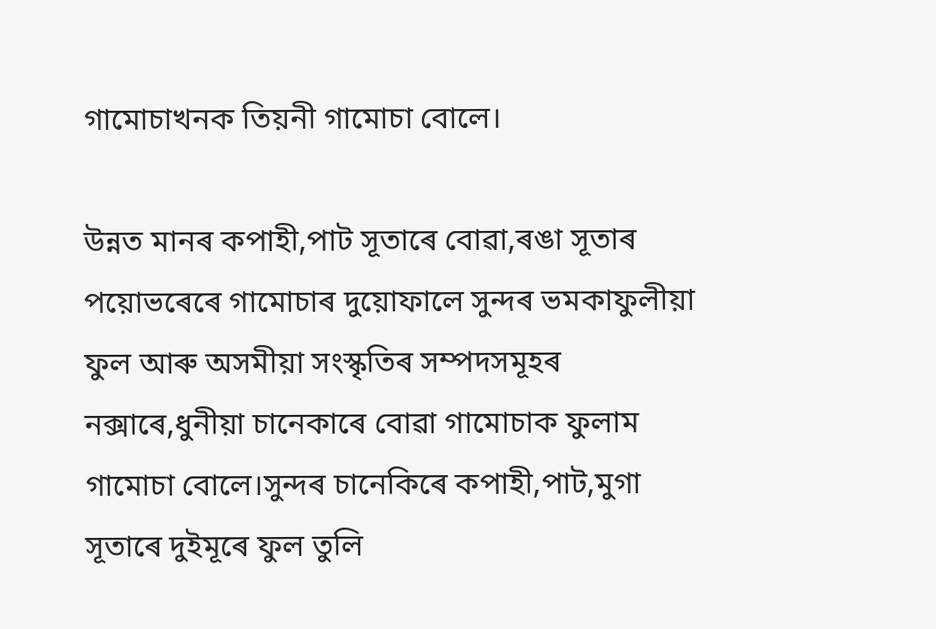গামোচাখনক তিয়নী গামোচা বোলে।

উন্নত মানৰ কপাহী,পাট সূতাৰে বোৱা,ৰঙা সূতাৰ পয়োভৰেৰে গামোচাৰ দুয়োফালে সুন্দৰ ভমকাফুলীয়া ফুল আৰু অসমীয়া সংস্কৃতিৰ সম্পদসমূহৰ নক্সাৰে,ধুনীয়া চানেকাৰে বোৱা গামোচাক ফুলাম গামোচা বোলে।সুন্দৰ চানেকিৰে কপাহী,পাট,মুগা সূতাৰে দুইমূৰে ফুল তুলি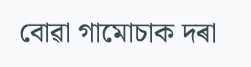বোৱা গামোচাক দৰা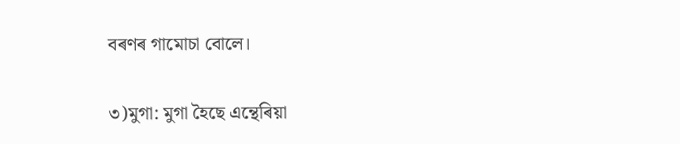বৰণৰ গামোচা বোলে।

৩)মুগা: মুগা হৈছে এন্থেৰিয়া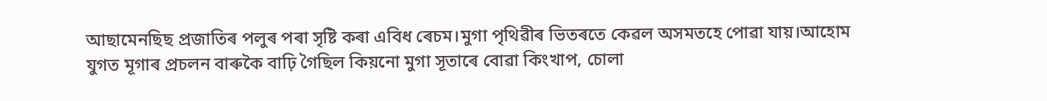আছামেনছিছ প্ৰজাতিৰ পলুৰ পৰা সৃষ্টি কৰা এবিধ ৰেচম।মুগা পৃথিৱীৰ ভিতৰতে কেৱল অসমতহে পোৱা যায়।আহোম যুগত মূগাৰ প্ৰচলন বাৰুকৈ বাঢ়ি গৈছিল কিয়নো মুগা সূতাৰে বোৱা কিংখাপ, চোলা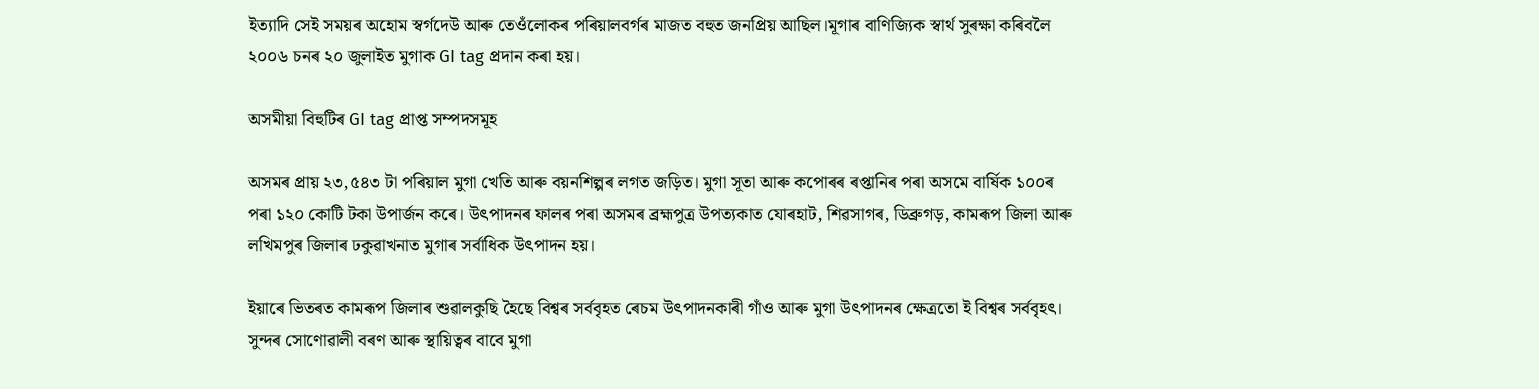ইত্যাদি সেই সময়ৰ অহোম স্বৰ্গদেউ আৰু তেওঁলোকৰ পৰিয়ালবৰ্গৰ মাজত বহুত জনপ্ৰিয় আছিল।মূগাৰ বাণিজ্যিক স্বাৰ্থ সুৰক্ষা কৰিবলৈ ২০০৬ চনৰ ২০ জুলাইত মুগাক GI tag প্ৰদান কৰা হয়।

অসমীয়া বিহুটিৰ GI tag প্ৰাপ্ত সম্পদসমূহ

অসমৰ প্ৰায় ২৩,৫৪৩ টা পৰিয়াল মুগা খেতি আৰু বয়নশিল্পৰ লগত জড়িত। মুগা সূতা আৰু কপোৰৰ ৰপ্তানিৰ পৰা অসমে বাৰ্ষিক ১০০ৰ পৰা ১২০ কোটি টকা উপাৰ্জন কৰে। উৎপাদনৰ ফালৰ পৰা অসমৰ ব্ৰহ্মপুত্ৰ উপত্যকাত যোৰহাট, শিৱসাগৰ, ডিব্ৰুগড়, কামৰূপ জিলা আৰু লখিমপুৰ জিলাৰ ঢকুৱাখনাত মুগাৰ সৰ্বাধিক উৎপাদন হয়।

ইয়াৰে ভিতৰত কামৰূপ জিলাৰ শুৱালকুছি হৈছে বিশ্বৰ সৰ্ববৃহত ৰেচম উৎপাদনকাৰী গাঁও আৰু মুগা উৎপাদনৰ ক্ষেত্ৰতো ই বিশ্বৰ সৰ্ববৃহৎ। সুন্দৰ সোণোৱালী বৰণ আৰু স্থায়িত্বৰ বাবে মুগা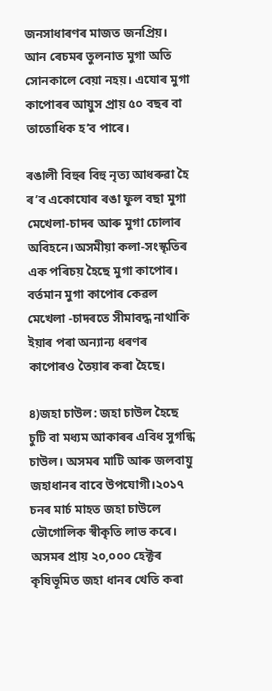জনসাধাৰণৰ মাজত জনপ্ৰিয়। আন ৰেচমৰ তুলনাত মুগা অতি সোনকালে বেয়া নহয়। এযোৰ মুগা কাপোৰৰ আয়ুস প্ৰায় ৫০ বছৰ বা তাতোধিক হ’ব পাৰে।

ৰঙালী বিহুৰ বিহু নৃত্য‌ আধৰুৱা হৈ ৰ’ব একোযোৰ ৰঙা ফুল বছা মুগা মেখেলা-চাদৰ আৰু মুগা চোলাৰ অবিহনে।অসমীয়া কলা-সংস্কৃতিৰ এক পৰিচয় হৈছে মুগা কাপোৰ। বৰ্তমান মুগা কাপোৰ কেৱল মেখেলা -চাদৰতে সীমাবদ্ধ নাথাকি ইয়াৰ পৰা অন্যান্য ধৰণৰ কাপোৰও তৈয়াৰ কৰা হৈছে।

৪)জহা চাউল: জহা চাউল হৈছে চুটি বা মধ্যম আকাৰৰ এবিধ সুগন্ধি চাউল। অসমৰ মাটি আৰু জলবায়ু জহাধানৰ বাবে উপযোগী।২০১৭ চনৰ মাৰ্চ মাহত জহা চাউলে ভৌগোলিক স্বীকৃতি লাভ কৰে। অসমৰ প্ৰায় ২০,০০০ হেক্টৰ কৃষিভূমিত জহা ধানৰ খেতি কৰা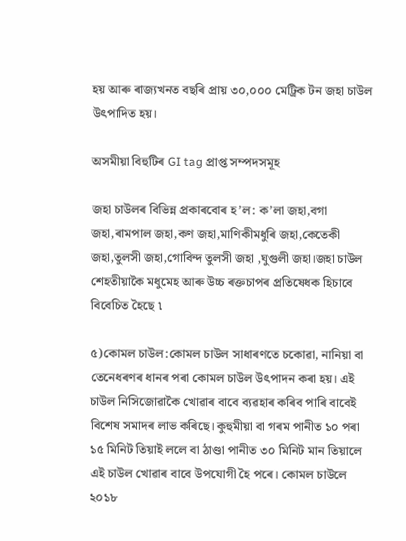হয় আৰু ৰাজ্যখনত বছৰি প্ৰায় ৩০,০০০ মেট্ৰিক টন জহা চাউল উৎপাদিত হয়।

অসমীয়া বিহুটিৰ GI tag প্ৰাপ্ত সম্পদসমূহ

জহা চাউলৰ বিভিন্ন প্ৰকাৰবোৰ হ’ল‌: ক’লা জহা,বগা জহা,ৰামপাল জহা,কণ জহা,মাণিকীমধুৰি জহা,কেতেকী জহা,তুলসী জহা,গোবিন্দ তুলসী জহা ,ঘুগুলী জহা।জহা চাউল শেহতীয়াকৈ মধুমেহ আৰু উচ্চ ৰক্তচাপৰ প্ৰতিষেধক হিচাবে বিবেচিত হৈছে ৷

৫)কোমল চাউল:কোমল চাউল সাধাৰণতে চকোৱা, নানিয়া বা তেনেধৰণৰ ধানৰ পৰা কোমল চাউল উৎপাদন কৰা হয়। এই চাউল নিসিজোৱাকৈ খোৱাৰ বাবে ব্যৱহাৰ কৰিব পাৰি বাবেই বিশেষ সমাদৰ লাভ কৰিছে। কুহুমীয়া বা গৰম পানীত ১০ পৰা ১৫ মিনিট তিয়াই ললে বা ঠাণ্ডা পানীত ৩০ মিনিট মান তিয়ালে এই চাউল খোৱাৰ বাবে উপযোগী হৈ পৰে। কোমল চাউলে ২০১৮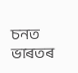চনত ভাৰতৰ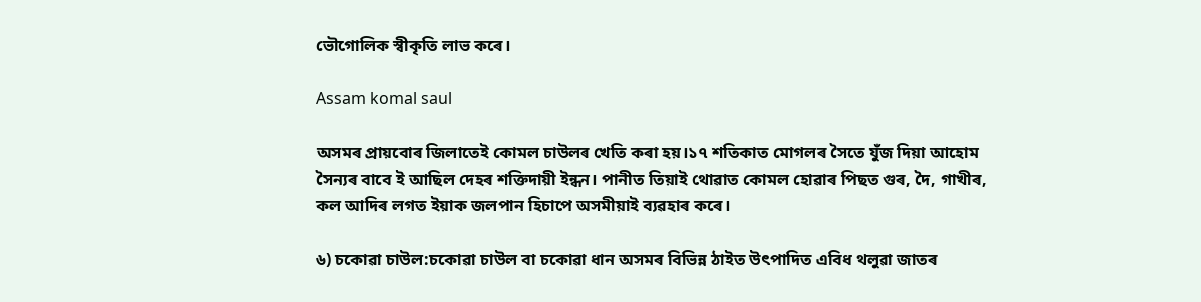ভৌগোলিক স্বীকৃতি লাভ কৰে।

Assam komal saul

অসমৰ প্ৰায়বোৰ জিলাতেই‌ কোমল চাউলৰ খেতি কৰা হয়।১৭ শতিকাত মোগলৰ সৈতে যুঁজ দিয়া আহোম সৈন্যৰ বাবে ই আছিল দেহৰ শক্তিদায়ী ইন্ধন। পানীত তিয়াই থোৱাত কোমল হোৱাৰ পিছত গুৰ, দৈ, গাখীৰ, কল আদিৰ লগত ইয়াক জলপান হিচাপে অসমীয়াই ব্যৱহাৰ কৰে।

৬) চকোৱা চাউল:চকোৱা চাউল বা চকোৱা ধান অসমৰ বিভিন্ন ঠাইত উৎপাদিত এবিধ থলুৱা জাতৰ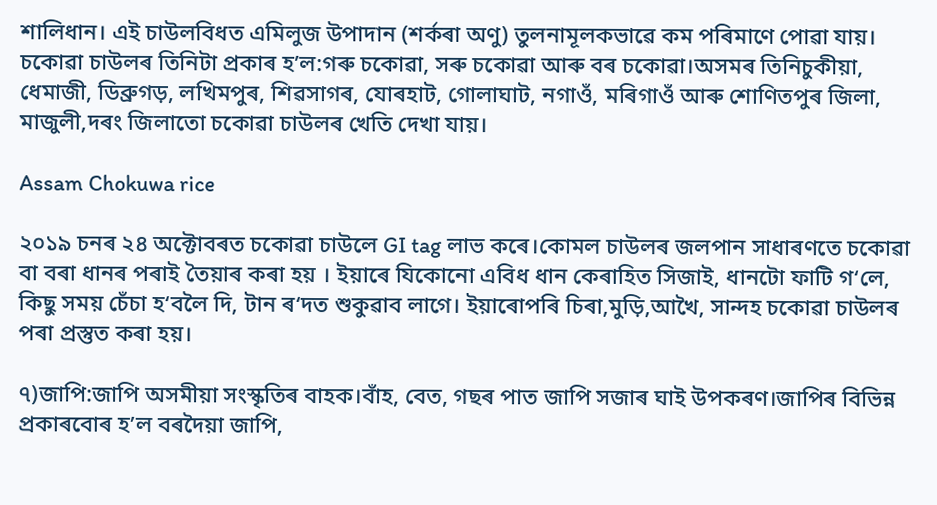শালিধান। এই চাউলবিধত এমিলুজ উপাদান (শৰ্কৰা অণু) তুলনামূলকভাৱে কম পৰিমাণে পোৱা যায়। চকোৱা চাউলৰ তিনিটা প্ৰকাৰ হ’ল:গৰু চকোৱা, সৰু চকোৱা আৰু বৰ চকোৱা।অসমৰ তিনিচুকীয়া, ধেমাজী, ডিব্ৰুগড়, লখিমপুৰ, শিৱসাগৰ, যোৰহাট, গোলাঘাট, নগাওঁ, মৰিগাওঁ আৰু শোণিতপুৰ জিলা, মাজুলী,দৰং জিলাতো চকোৱা চাউলৰ খেতি দেখা যায়।

Assam Chokuwa rice

২০১৯ চনৰ ২৪ অক্টোবৰত চকোৱা চাউলে GI tag লাভ কৰে।কোমল চাউলৰ জলপান সাধাৰণতে চকোৱা বা বৰা ধানৰ পৰাই তৈয়াৰ কৰা হয় । ইয়াৰে যিকোনো এবিধ ধান কেৰাহিত সিজাই, ধানটো ফাটি গ‘লে, কিছু সময় চেঁচা হ‘বলৈ দি, টান ৰ‘দত শুকুৱাব লাগে। ইয়াৰোপৰি চিৰা,মুড়ি,আখৈ, সান্দহ চকোৱা চাউলৰ পৰা প্ৰস্তুত কৰা হয়।

৭)জাপি:জাপি অসমীয়া সংস্কৃতিৰ বাহক।বাঁহ, বেত, গছৰ পাত জাপি সজাৰ ঘাই উপকৰণ।জাপিৰ বিভিন্ন প্ৰকাৰবোৰ হ’ল বৰদৈয়া জাপি,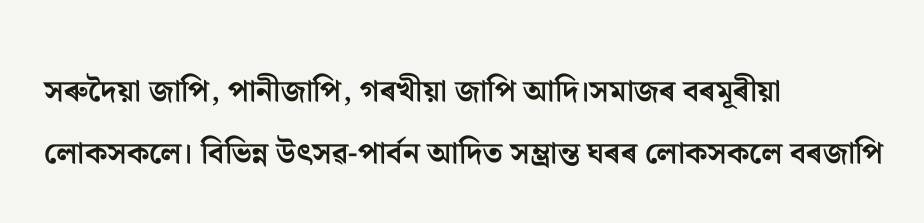সৰুদৈয়া জাপি, পানীজাপি, গৰখীয়া জাপি আদি।সমাজৰ বৰমূৰীয়া লোকসকলে। বিভিন্ন উৎসৱ-পাৰ্বন আদিত সম্ভ্রান্ত ঘৰৰ লোকসকলে বৰজাপি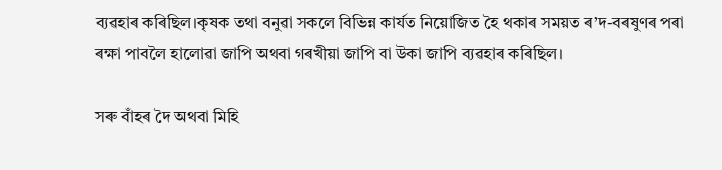ব্যৱহাৰ কৰিছিল।কৃষক তথা বনুৱা সকলে বিভিন্ন কাৰ্যত নিয়োজিত হৈ থকাৰ সময়ত ৰ’দ-বৰষুণৰ পৰা ৰক্ষা পাবলৈ হালোৱা জাপি অথবা গৰখীয়া জাপি বা উকা জাপি ব্যৱহাৰ কৰিছিল।

সৰু বাঁহৰ দৈ অথবা মিহি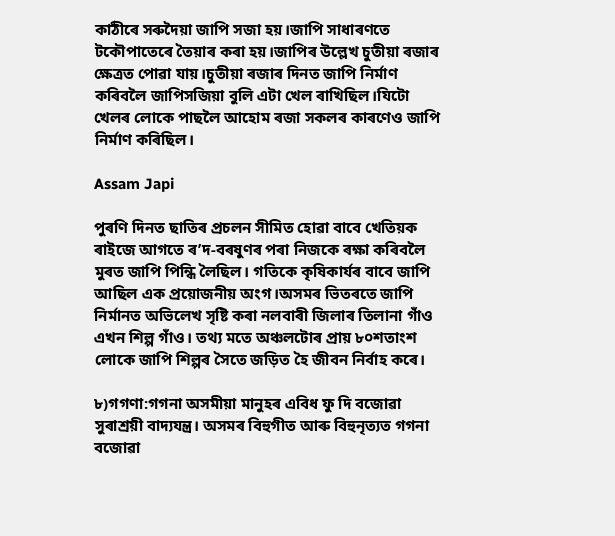কাঠীৰে সৰুদৈয়া জাপি সজা হয়।জাপি সাধাৰণতে টকৌপাতেৰে তৈয়াৰ কৰা হয়।জাপিৰ উল্লেখ চুতীয়া ৰজাৰ ক্ষেত্ৰত পোৱা যায়।চুতীয়া ৰজাৰ দিনত জাপি নিৰ্মাণ কৰিবলৈ জাপিসজিয়া বুলি এটা খেল ৰাখিছিল।যিটো খেলৰ লোকে পাছলৈ আহোম ৰজা সকলৰ কাৰণেও জাপি নিৰ্মাণ কৰিছিল।

Assam Japi

পুৰণি দিনত ছাতিৰ প্ৰচলন সীমিত হোৱা বাবে খেতিয়ক ৰাইজে আগতে ৰ’দ-বৰষুণৰ পৰা নিজকে ৰক্ষা কৰিবলৈ মুৰত জাপি পিন্ধি লৈছিল। গতিকে কৃষিকাৰ্যৰ বাবে জাপি আছিল এক প্ৰয়োজনীয় অংগ।অসমৰ ভিতৰতে জাপি নিৰ্মানত অভিলেখ সৃষ্টি কৰা নলবাৰী জিলাৰ তিলানা গাঁও এখন শিল্প গাঁও। তথ্য মতে অঞ্চলটোৰ প্ৰায় ৮০শতাংশ লোকে জাপি শিল্পৰ সৈতে জড়িত হৈ জীবন নিৰ্বাহ কৰে।

৮)গগণা:গগনা অসমীয়া মানুহৰ এবিধ ফু দি বজোৱা সুৰাশ্ৰয়ী বাদ্যযন্ত্ৰ। অসমৰ বিহুগীত আৰু বিহুনৃত্যত গগনা বজোৱা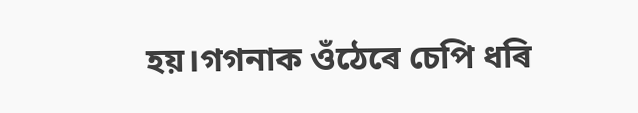হয়।গগনাক ওঁঠেৰে চেপি ধৰি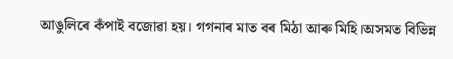আঙুলিৰে কঁপাই বজোৱা হয়। গগনাৰ মাত বৰ মিঠা আৰু মিহি।অসমত বিভিন্ন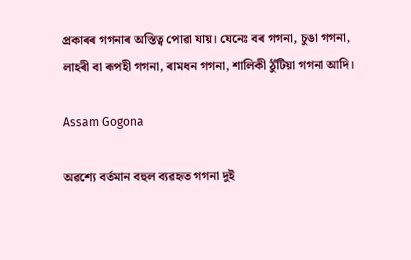প্ৰকাৰৰ গগনাৰ অস্তিত্ব পোৱা যায়। যেনেঃ বৰ গগনা, চুঙা গগনা, লাহৰী বা ৰূপহী গগনা, ৰামধন গগনা, শালিকী ঠুঁটিয়া গগনা আদি।

Assam Gogona

অৱশ্যে বৰ্তমান বহুল ব্যৱহৃত গগনা দুই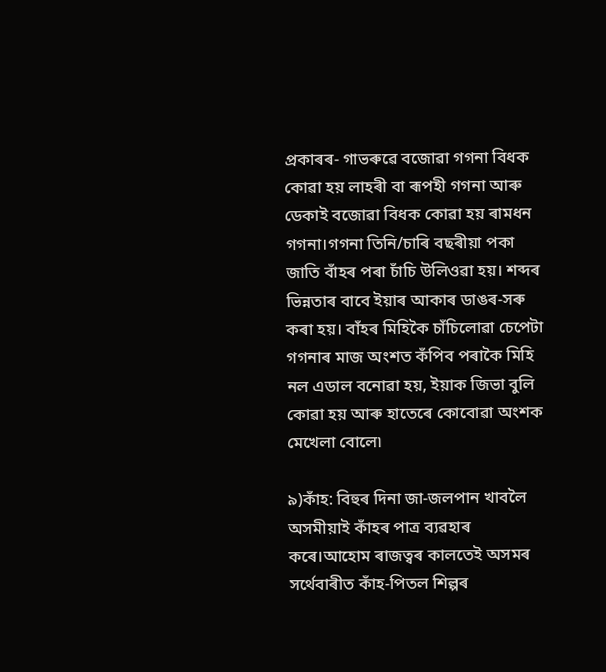প্ৰকাৰৰ- গাভৰুৱে বজোৱা গগনা বিধক কোৱা হয় লাহৰী বা ৰূপহী গগনা আৰু ডেকাই বজোৱা বিধক কোৱা হয় ৰামধন গগনা।গগনা তিনি/চাৰি বছৰীয়া পকা জাতি বাঁহৰ পৰা চাঁচি উলিওৱা হয়। শব্দৰ ভিন্নতাৰ বাবে ইয়াৰ আকাৰ ডাঙৰ-সৰু কৰা হয়। বাঁ‌হৰ মিহিকৈ চাঁ‌চিলোৱা চেপেটা গগনাৰ মাজ অংশত কঁপিব পৰাকৈ মিহি নল এডাল বনোৱা হয়, ইয়াক জিভা বুলি কোৱা হয় আৰু হাতেৰে কোবোৱা অংশক মেখেলা বোলে৷

৯)কাঁহ: বিহুৰ দিনা জা-জলপান খাবলৈ অসমীয়াই কাঁহৰ পাত্ৰ ব্যৱহাৰ কৰে।আহোম ৰাজত্বৰ কালতেই অসমৰ সৰ্থেবাৰীত কাঁহ-পিতল শিল্পৰ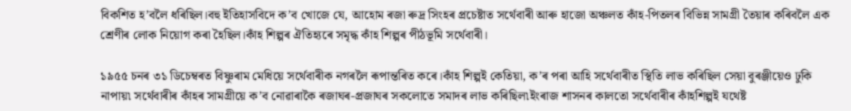বিকশিত হ’বলৈ ধৰিছিল।বহু ইতিহাসবিদে ক’ব খোজে যে, আহোম ৰজা ৰুদ্ৰ সিংহৰ প্ৰচেষ্টাত সৰ্থেবাৰী আৰু হাজো অঞ্চলত কাঁহ-পিতলৰ বিভিন্ন সামগ্ৰী তৈয়াৰ কৰিবলৈ এক শ্ৰেণীৰ লোক নিয়োগ কৰা হৈছিল।কাঁহ শিল্পৰ ঐতিহ্যৰে সমৃদ্ধ কাঁহ শিল্পৰ পীঠভূমি সৰ্থেবাৰী।

১৯৫৫ চনৰ ৩১ ডিচেম্বৰত বিষ্ণুৰাম মেধিয়ে সৰ্থেবাৰীক নগৰলৈ ৰূপান্তৰিত কৰে।কাঁহ শিল্পই কেতিয়া, ক’ৰ পৰা আহি সৰ্থেবাৰীত স্থিতি লাভ কৰিছিল সেয়া বুৰঞ্জীয়েও ঢুকি নাপায়৷ সৰ্থেবাৰীৰ কাঁহৰ সামগ্ৰীয়ে ক’ব নোৱাৰাকৈ ৰজাঘৰ-প্ৰজাঘৰ সকলোতে সমাদৰ লাভ কৰিছিল৷ইংৰাজ শাসনৰ কালতো সৰ্থেবাৰীৰ কাঁহশিল্পই যথেষ্ট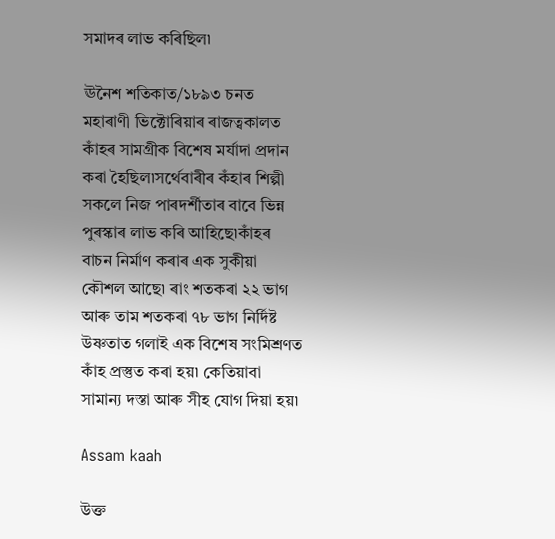সমাদৰ লাভ কৰিছিল৷

ঊনৈশ শতিকাত/১৮৯৩ চনত মহাৰাণী ভিক্টোৰিয়াৰ ৰাজত্বকালত কাঁহৰ সামগ্ৰীক বিশেষ মৰ্যাদা প্ৰদান কৰা হৈছিল৷সৰ্থেবাৰীৰ কঁহাৰ শিল্পী সকলে নিজ পাৰদৰ্শীতাৰ বাবে ভিন্ন পুৰস্কাৰ লাভ কৰি আহিছে৷কাঁহৰ বাচন নিৰ্মাণ কৰাৰ এক সুকীয়া কৌশল আছে৷ ৰাং শতকৰা ২২ ভাগ আৰু তাম শতকৰা ৭৮ ভাগ নিৰ্দিষ্ট উষ্ণতাত গলাই এক বিশেষ সংমিশ্ৰণত কাঁহ প্ৰস্তুত কৰা হয়৷ কেতিয়াবা সামান্য দস্তা আৰু সীহ যোগ দিয়া হয়৷

Assam kaah

উক্ত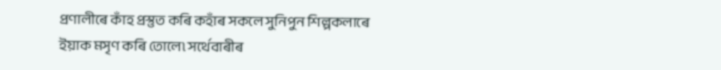প্ৰণালীৰে কাঁহ প্ৰস্তুত কৰি কহাঁৰ সকলে সুনিপুন শিল্পকলাৰে ইয়াক মসৃণ কৰি তোলে৷ সৰ্থেবাৰীৰ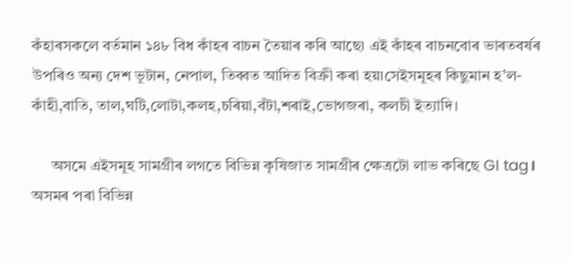কঁহাৰসকলে বৰ্তমান ১৪৮ বিধ কাঁহৰ বাচন তৈয়াৰ কৰি আছে৷ এই কাঁহৰ বাচনবোৰ ভাৰতবৰ্ষৰ উপৰিও অন্য দেশ ভূটান, নেপাল, তিব্বত আদিত বিক্ৰী কৰা হয়৷সেইসমূহৰ কিছুমান হ’ল- কাঁহী,বাতি, তাল,ঘটি,লোটা,কলহ,চৰিয়া,বঁটা,শৰাই,ভোগজৰা, কলচী ইত্যাদি।

     অসমে এইসমূহ সামগ্ৰীৰ লগতে বিভিন্ন কৃষিজাত সামগ্ৰীৰ ক্ষেত্ৰটো লাভ কৰিছে GI tag। অসমৰ পৰা বিভিন্ন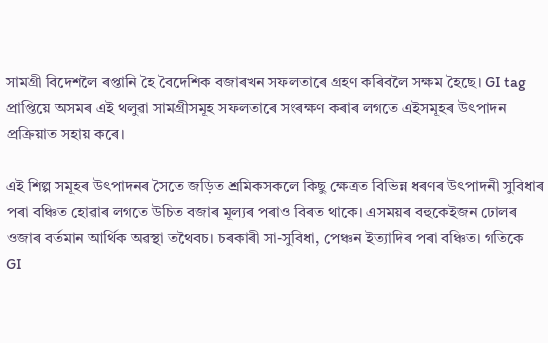সামগ্ৰী বিদেশলৈ ৰপ্তানি হৈ বৈদেশিক বজাৰখন সফলতাৰে গ্ৰহণ কৰিবলৈ সক্ষম হৈছে। GI tag প্ৰাপ্তিয়ে অসমৰ এই থলুৱা সামগ্ৰীসমূহ সফলতাৰে সংৰক্ষণ কৰাৰ লগতে এইসমূহৰ উৎপাদন প্ৰক্ৰিয়াত সহায় কৰে।

এই শিল্প সমূহৰ উৎপাদনৰ সৈতে জড়িত শ্ৰমিকসকলে কিছু ক্ষেত্ৰত বিভিন্ন ধৰণৰ উৎপাদনী সুবিধাৰ পৰা বঞ্চিত হোৱাৰ লগতে উচিত বজাৰ মূল্যৰ পৰাও বিৰত থাকে। এসময়ৰ বহুকেইজন ঢোলৰ ওজাৰ বৰ্তমান আৰ্থিক অৱস্থা তথৈবচ। চৰকাৰী সা-সুবিধা, পেঞ্চন ইত্যাদিৰ পৰা বঞ্চিত। গতিকে GI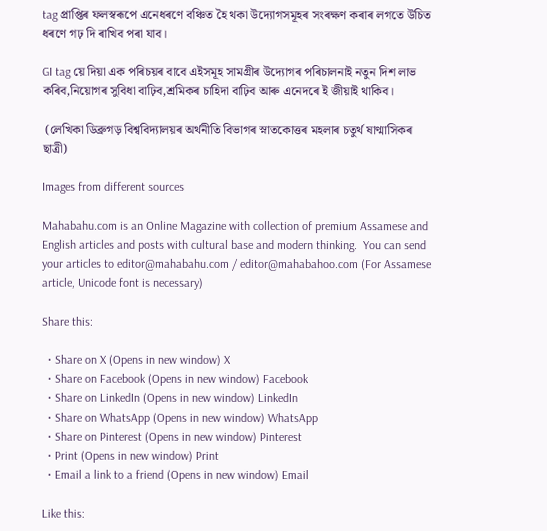tag প্ৰাপ্তিৰ ফলস্বৰূপে এনেধৰণে বঞ্চিত হৈ থকা উদ্যোগসমূহৰ সংৰক্ষণ কৰাৰ লগতে উচিত ধৰণে গঢ় দি ৰাখিব পৰা যাব।

GI tag য়ে দিয়া এক পৰিচয়ৰ বাবে এইসমূহ সামগ্ৰীৰ উদ্যোগৰ পৰিচালনাই নতুন দিশ লাভ কৰিব,নিয়োগৰ সুবিধা বাঢ়িব,শ্ৰমিকৰ চাহিদা বাঢ়িব আৰু এনেদৰে ই জীয়াই থাকিব।

 (লেখিকা ডিব্ৰুগড় বিশ্ববিদ্যালয়ৰ অৰ্থনীতি বিভাগৰ স্নাতকোত্তৰ মহলাৰ চতুৰ্থ ষাণ্মাসিকৰ ছাত্ৰী)

Images from different sources

Mahabahu.com is an Online Magazine with collection of premium Assamese and English articles and posts with cultural base and modern thinking.  You can send your articles to editor@mahabahu.com / editor@mahabahoo.com (For Assamese article, Unicode font is necessary)

Share this:

  • Share on X (Opens in new window) X
  • Share on Facebook (Opens in new window) Facebook
  • Share on LinkedIn (Opens in new window) LinkedIn
  • Share on WhatsApp (Opens in new window) WhatsApp
  • Share on Pinterest (Opens in new window) Pinterest
  • Print (Opens in new window) Print
  • Email a link to a friend (Opens in new window) Email

Like this: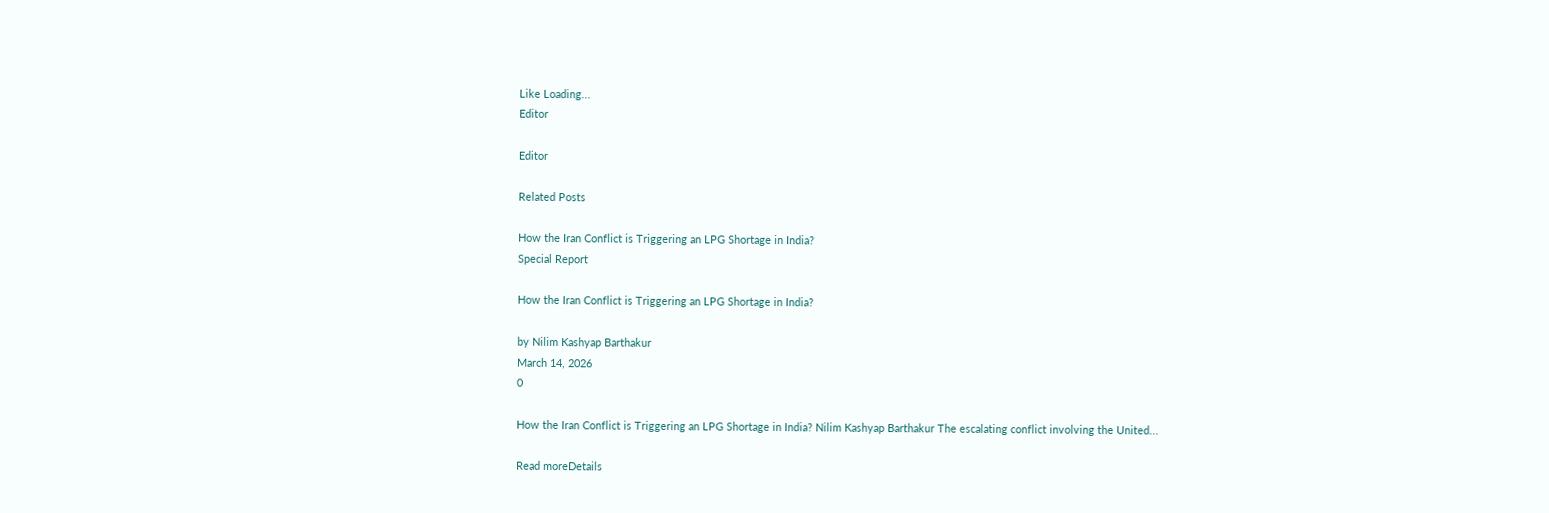Like Loading...
Editor

Editor

Related Posts

How the Iran Conflict is Triggering an LPG Shortage in India?
Special Report

How the Iran Conflict is Triggering an LPG Shortage in India?

by Nilim Kashyap Barthakur
March 14, 2026
0

How the Iran Conflict is Triggering an LPG Shortage in India? Nilim Kashyap Barthakur The escalating conflict involving the United...

Read moreDetails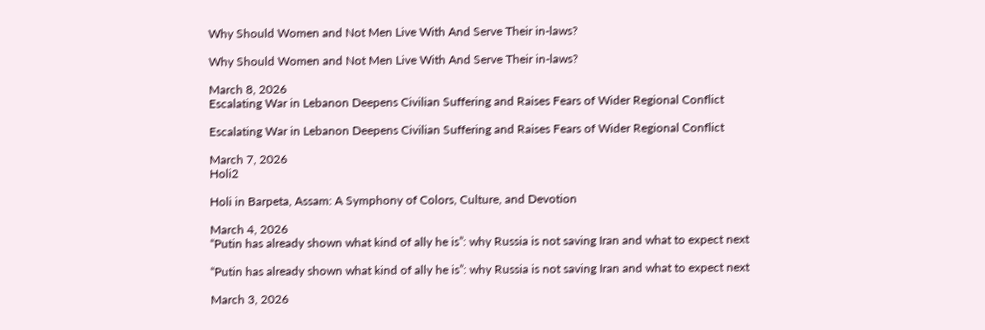Why Should Women and Not Men Live With And Serve Their in-laws?

Why Should Women and Not Men Live With And Serve Their in-laws?

March 8, 2026
Escalating War in Lebanon Deepens Civilian Suffering and Raises Fears of Wider Regional Conflict

Escalating War in Lebanon Deepens Civilian Suffering and Raises Fears of Wider Regional Conflict

March 7, 2026
Holi2

Holi in Barpeta, Assam: A Symphony of Colors, Culture, and Devotion

March 4, 2026
“Putin has already shown what kind of ally he is”: why Russia is not saving Iran and what to expect next

“Putin has already shown what kind of ally he is”: why Russia is not saving Iran and what to expect next

March 3, 2026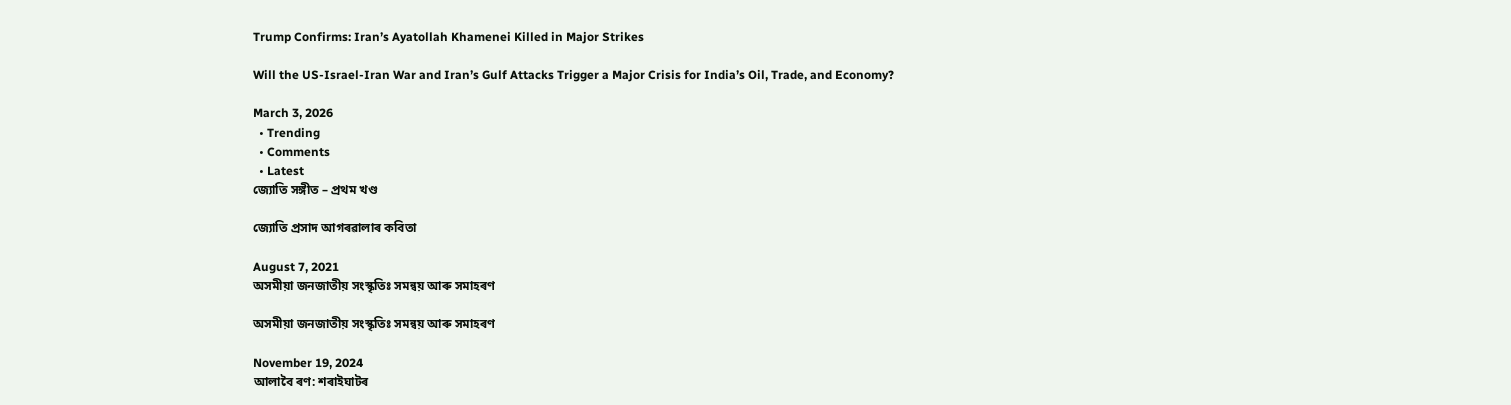Trump Confirms: Iran’s Ayatollah Khamenei Killed in Major Strikes

Will the US-Israel-Iran War and Iran’s Gulf Attacks Trigger a Major Crisis for India’s Oil, Trade, and Economy?

March 3, 2026
  • Trending
  • Comments
  • Latest
জ্যোতি সঙ্গীত – প্ৰথম খণ্ড

জ্যোতি প্ৰসাদ আগৰৱালাৰ কবিতা

August 7, 2021
অসমীয়া জনজাতীয় সংস্কৃতিঃ সমন্বয় আৰু সমাহৰণ

অসমীয়া জনজাতীয় সংস্কৃতিঃ সমন্বয় আৰু সমাহৰণ

November 19, 2024
আলাবৈ ৰণ: শৰাইঘাটৰ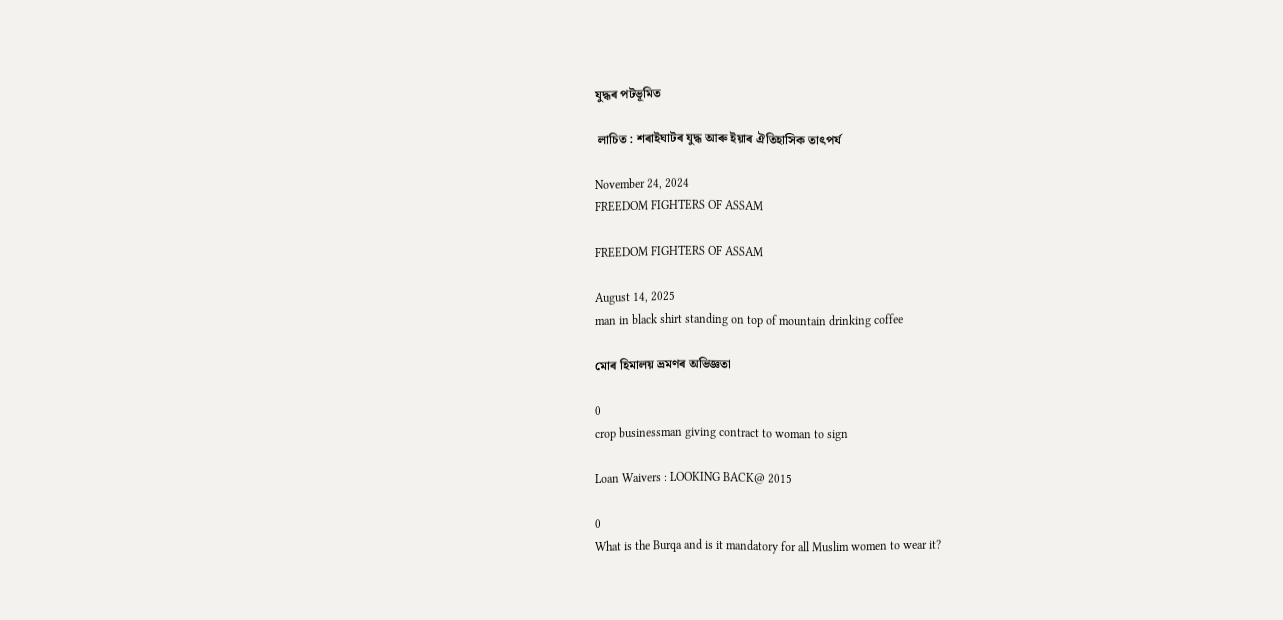যুদ্ধৰ পটভূমিত

 লাচিত : শৰাইঘাটৰ যুদ্ধ আৰু ইয়াৰ ঐতিহাসিক তাৎপৰ্য

November 24, 2024
FREEDOM FIGHTERS OF ASSAM

FREEDOM FIGHTERS OF ASSAM

August 14, 2025
man in black shirt standing on top of mountain drinking coffee

মোৰ হিমালয় ভ্ৰমণৰ অভিজ্ঞতা

0
crop businessman giving contract to woman to sign

Loan Waivers : LOOKING BACK@ 2015

0
What is the Burqa and is it mandatory for all Muslim women to wear it?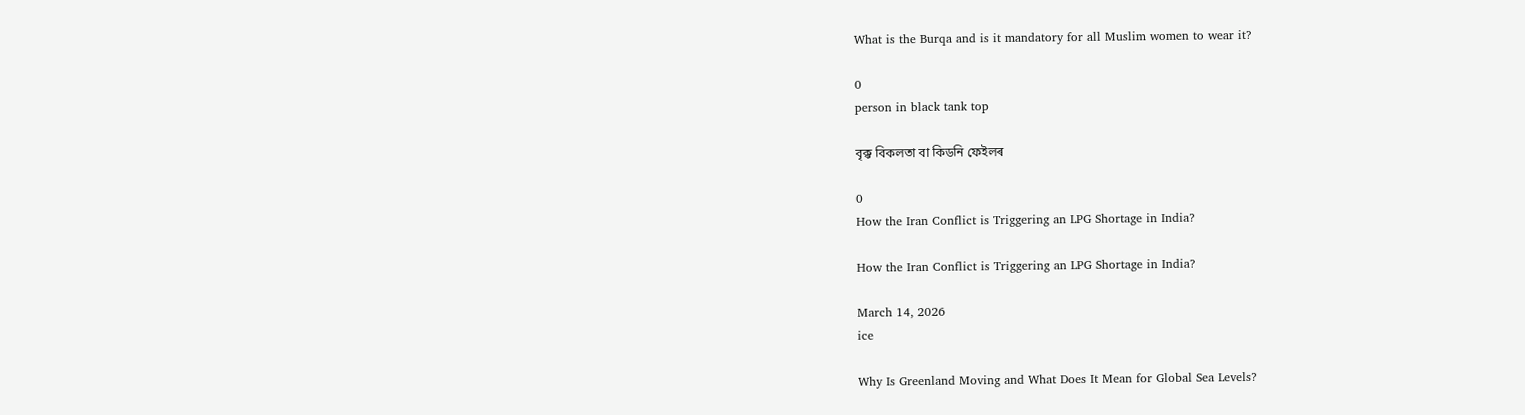What is the Burqa and is it mandatory for all Muslim women to wear it?

0
person in black tank top

বৃক্ক বিকলতা বা কিডনি ফেইলৰ

0
How the Iran Conflict is Triggering an LPG Shortage in India?

How the Iran Conflict is Triggering an LPG Shortage in India?

March 14, 2026
ice

Why Is Greenland Moving and What Does It Mean for Global Sea Levels?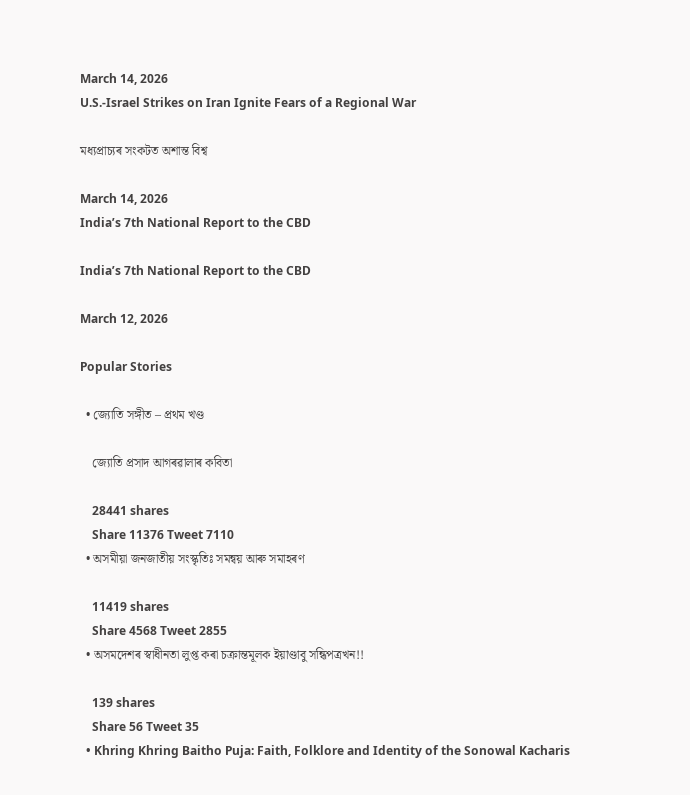March 14, 2026
U.S.-Israel Strikes on Iran Ignite Fears of a Regional War

মধ্যপ্ৰাচ্যৰ সংকটত অশান্ত বিশ্ব

March 14, 2026
India’s 7th National Report to the CBD

India’s 7th National Report to the CBD

March 12, 2026

Popular Stories

  • জ্যোতি সঙ্গীত – প্ৰথম খণ্ড

    জ্যোতি প্ৰসাদ আগৰৱালাৰ কবিতা

    28441 shares
    Share 11376 Tweet 7110
  • অসমীয়া জনজাতীয় সংস্কৃতিঃ সমন্বয় আৰু সমাহৰণ

    11419 shares
    Share 4568 Tweet 2855
  • অসমদেশৰ স্বাধীনতা লুপ্ত কৰা চক্ৰান্তমূলক ইয়াণ্ডাবু সন্ধিপত্ৰখন!!

    139 shares
    Share 56 Tweet 35
  • Khring Khring Baitho Puja: Faith, Folklore and Identity of the Sonowal Kacharis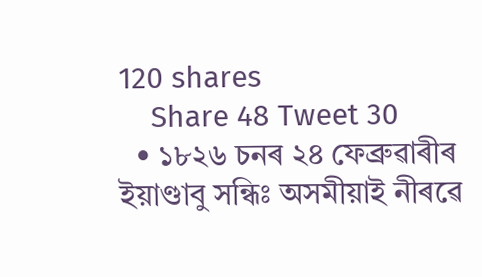120 shares
    Share 48 Tweet 30
  • ১৮২৬ চনৰ ২৪ ফেব্ৰুৱাৰীৰ ইয়াণ্ডাবু সন্ধিঃ অসমীয়াই নীৰৱে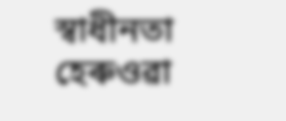স্বাধীনতা হেৰুওৱা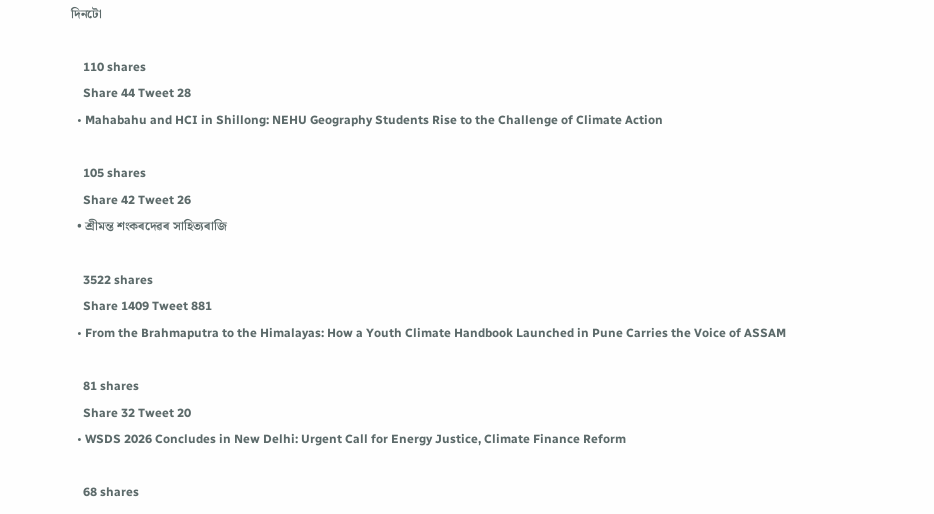দিনটো

    110 shares
    Share 44 Tweet 28
  • Mahabahu and HCI in Shillong: NEHU Geography Students Rise to the Challenge of Climate Action

    105 shares
    Share 42 Tweet 26
  • শ্ৰীমন্ত শংকৰদেৱৰ সাহিত্যৰাজি

    3522 shares
    Share 1409 Tweet 881
  • From the Brahmaputra to the Himalayas: How a Youth Climate Handbook Launched in Pune Carries the Voice of ASSAM

    81 shares
    Share 32 Tweet 20
  • WSDS 2026 Concludes in New Delhi: Urgent Call for Energy Justice, Climate Finance Reform

    68 shares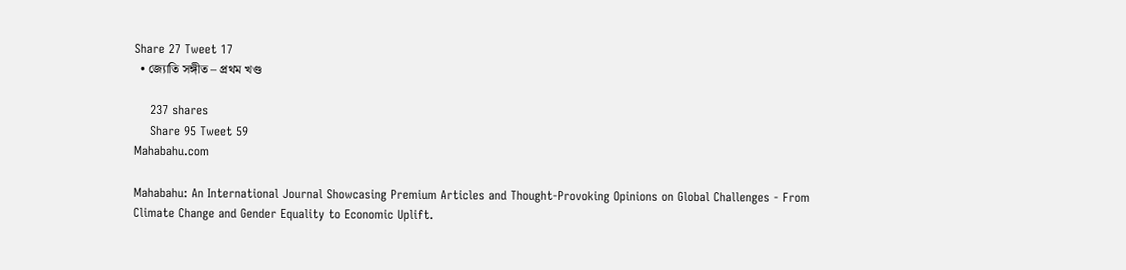Share 27 Tweet 17
  • জ্যোতি সঙ্গীত – প্ৰথম খণ্ড

    237 shares
    Share 95 Tweet 59
Mahabahu.com

Mahabahu: An International Journal Showcasing Premium Articles and Thought-Provoking Opinions on Global Challenges - From Climate Change and Gender Equality to Economic Uplift.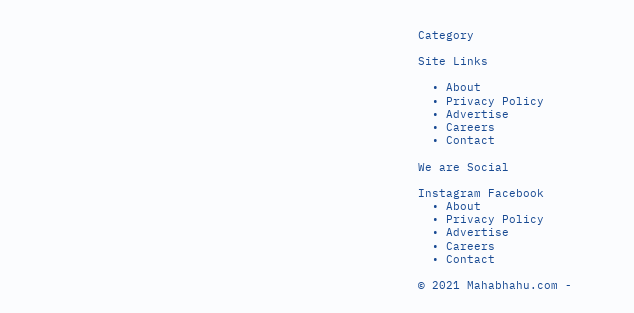Category

Site Links

  • About
  • Privacy Policy
  • Advertise
  • Careers
  • Contact

We are Social

Instagram Facebook
  • About
  • Privacy Policy
  • Advertise
  • Careers
  • Contact

© 2021 Mahabhahu.com -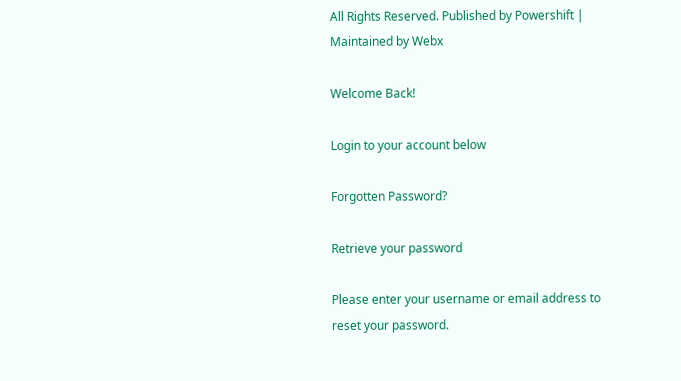All Rights Reserved. Published by Powershift | Maintained by Webx

Welcome Back!

Login to your account below

Forgotten Password?

Retrieve your password

Please enter your username or email address to reset your password.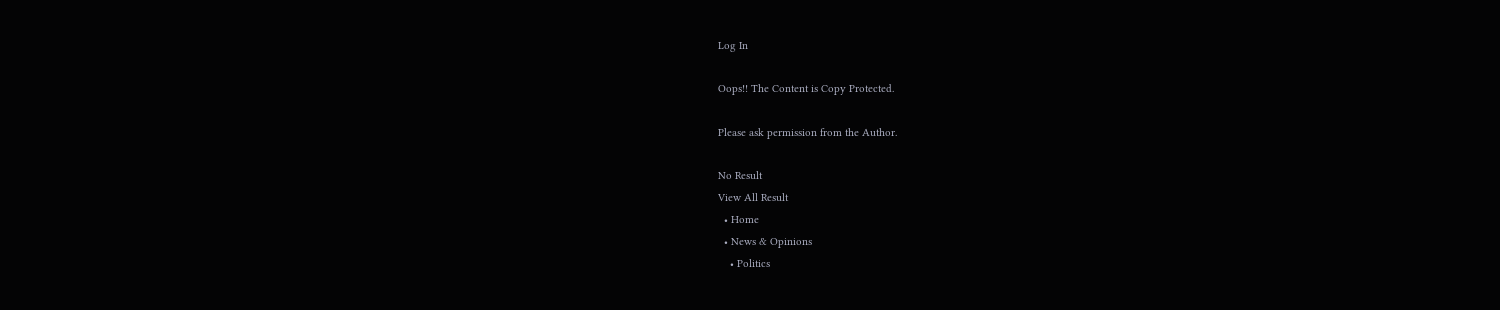Log In

Oops!! The Content is Copy Protected.

Please ask permission from the Author.

No Result
View All Result
  • Home
  • News & Opinions
    • Politics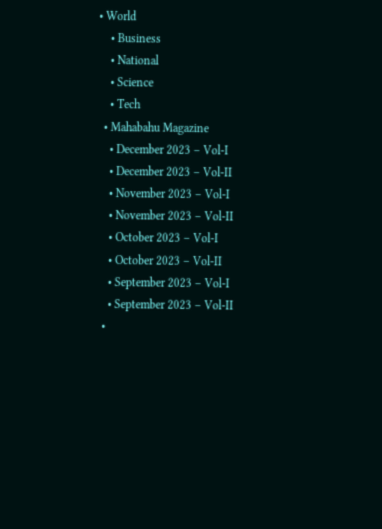• World
    • Business
    • National
    • Science
    • Tech
  • Mahabahu Magazine
    • December 2023 – Vol-I
    • December 2023 – Vol-II
    • November 2023 – Vol-I
    • November 2023 – Vol-II
    • October 2023 – Vol-I
    • October 2023 – Vol-II
    • September 2023 – Vol-I
    • September 2023 – Vol-II
  •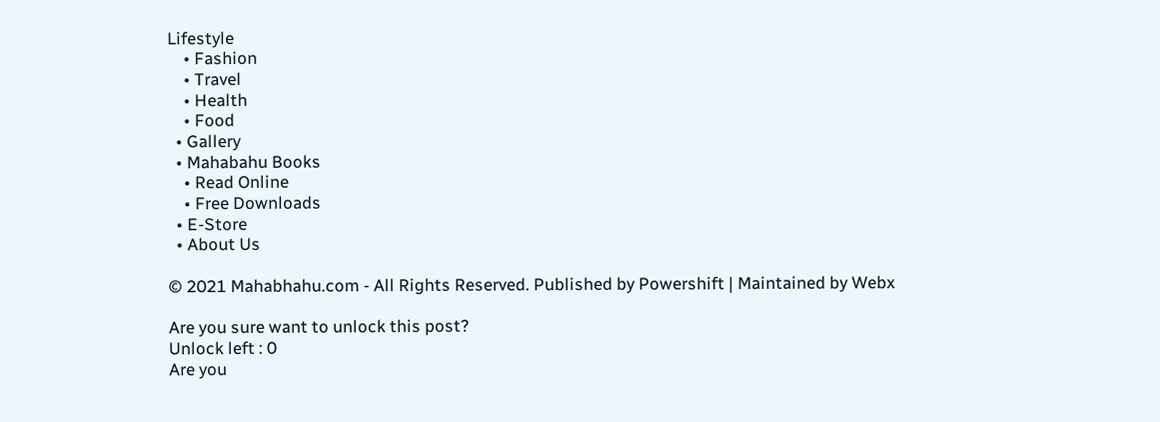Lifestyle
    • Fashion
    • Travel
    • Health
    • Food
  • Gallery
  • Mahabahu Books
    • Read Online
    • Free Downloads
  • E-Store
  • About Us

© 2021 Mahabhahu.com - All Rights Reserved. Published by Powershift | Maintained by Webx

Are you sure want to unlock this post?
Unlock left : 0
Are you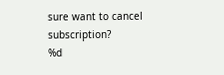sure want to cancel subscription?
%d